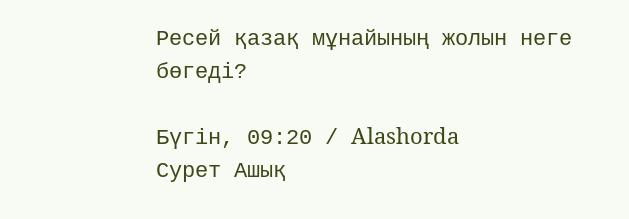Ресей қазақ мұнайының жолын неге бөгеді?

Бүгін, 09:20 / Alashorda
Сурет Ашық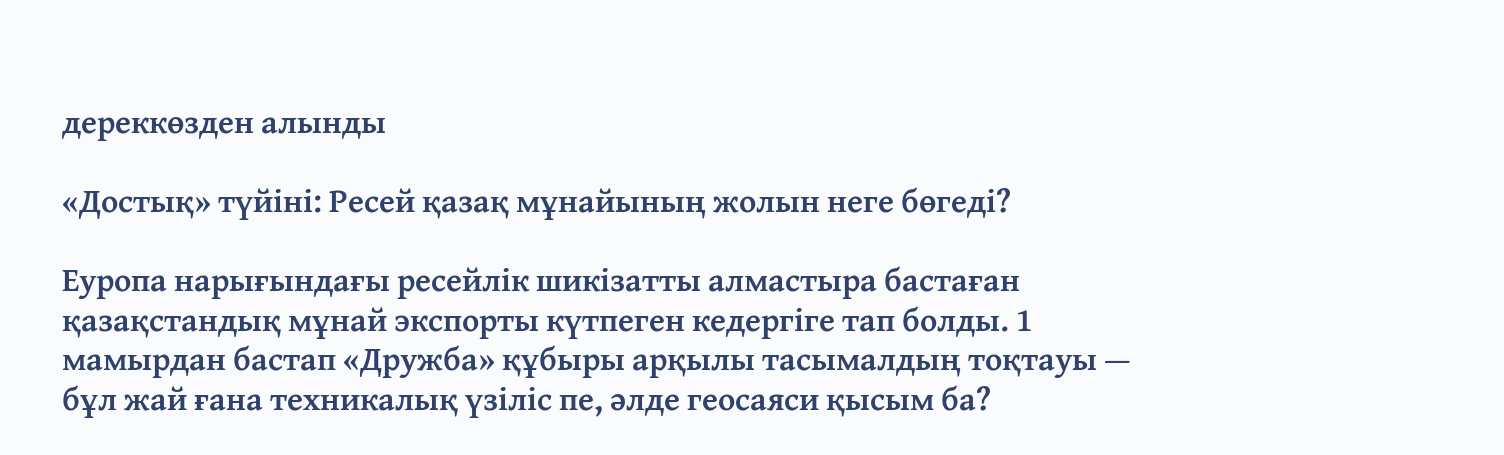дереккөзден алынды

«Достық» түйіні: Ресей қазақ мұнайының жолын неге бөгеді?

Еуропа нарығындағы ресейлік шикізатты алмастыра бастаған қазақстандық мұнай экспорты күтпеген кедергіге тап болды. 1 мамырдан бастап «Дружба» құбыры арқылы тасымалдың тоқтауы — бұл жай ғана техникалық үзіліс пе, әлде геосаяси қысым ба?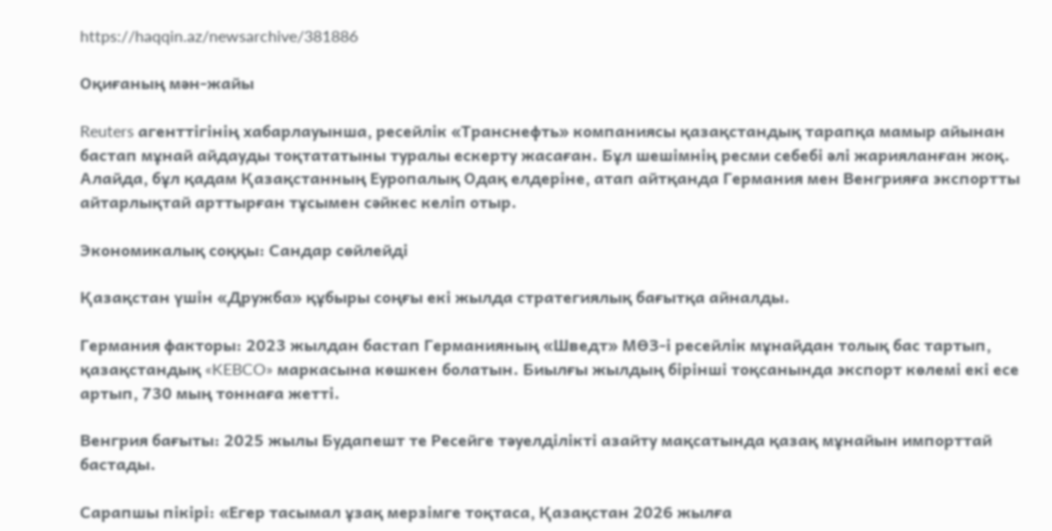https://haqqin.az/newsarchive/381886

Оқиғаның мән-жайы

Reuters агенттігінің хабарлауынша, ресейлік «Транснефть» компаниясы қазақстандық тарапқа мамыр айынан бастап мұнай айдауды тоқтататыны туралы ескерту жасаған. Бұл шешімнің ресми себебі әлі жарияланған жоқ. Алайда, бұл қадам Қазақстанның Еуропалық Одақ елдеріне, атап айтқанда Германия мен Венгрияға экспортты айтарлықтай арттырған тұсымен сәйкес келіп отыр.

Экономикалық соққы: Сандар сөйлейді

Қазақстан үшін «Дружба» құбыры соңғы екі жылда стратегиялық бағытқа айналды.

Германия факторы: 2023 жылдан бастап Германияның «Шведт» МӨЗ-і ресейлік мұнайдан толық бас тартып, қазақстандық «KEBCO» маркасына көшкен болатын. Биылғы жылдың бірінші тоқсанында экспорт көлемі екі есе артып, 730 мың тоннаға жетті.

Венгрия бағыты: 2025 жылы Будапешт те Ресейге тәуелділікті азайту мақсатында қазақ мұнайын импорттай бастады.

Сарапшы пікірі: «Егер тасымал ұзақ мерзімге тоқтаса, Қазақстан 2026 жылға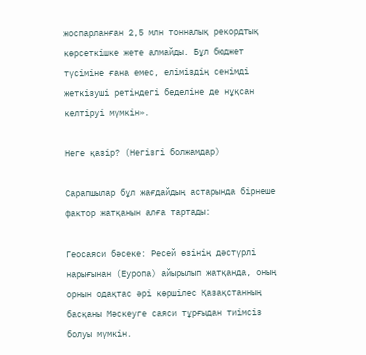жоспарланған 2,5 млн тонналық рекордтық көрсеткішке жете алмайды. Бұл бюджет түсіміне ғана емес, еліміздің сенімді жеткізуші ретіндегі беделіне де нұқсан келтіруі мүмкін».

Неге қазір? (Негізгі болжамдар)

Сарапшылар бұл жағдайдың астарында бірнеше фактор жатқанын алға тартады:

Геосаяси бәсеке: Ресей өзінің дәстүрлі нарығынан (Еуропа) айырылып жатқанда, оның орнын одақтас әрі көршілес Қазақстанның басқаны Мәскеуге саяси тұрғыдан тиімсіз болуы мүмкін.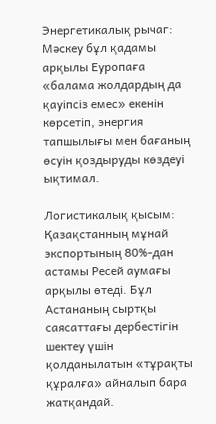Энергетикалық рычаг: Мәскеу бұл қадамы арқылы Еуропаға «балама жолдардың да қауіпсіз емес» екенін көрсетіп, энергия тапшылығы мен бағаның өсуін қоздыруды көздеуі ықтимал.

Логистикалық қысым: Қазақстанның мұнай экспортының 80%-дан астамы Ресей аумағы арқылы өтеді. Бұл Астананың сыртқы саясаттағы дербестігін шектеу үшін қолданылатын «тұрақты құралға» айналып бара жатқандай.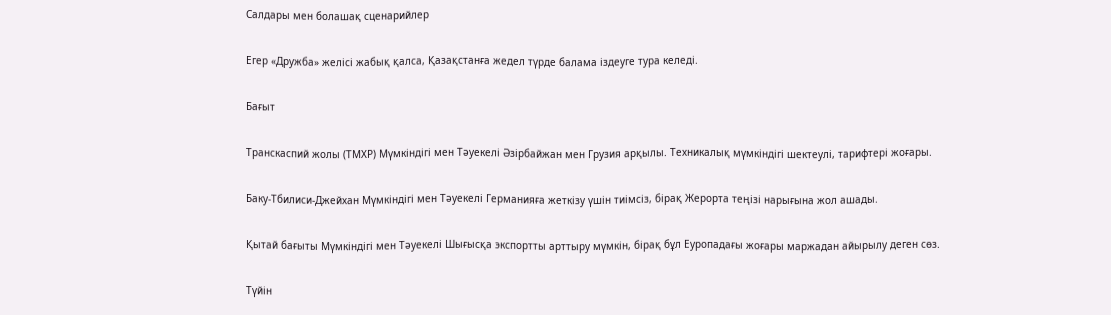Салдары мен болашақ сценарийлер

Егер «Дружба» желісі жабық қалса, Қазақстанға жедел түрде балама іздеуге тура келеді.

Бағыт

Транскаспий жолы (ТМХР) Мүмкіндігі мен Тәуекелі Әзірбайжан мен Грузия арқылы. Техникалық мүмкіндігі шектеулі, тарифтері жоғары.

Баку-Тбилиси-Джейхан Мүмкіндігі мен Тәуекелі Германияға жеткізу үшін тиімсіз, бірақ Жерорта теңізі нарығына жол ашады.

Қытай бағыты Мүмкіндігі мен Тәуекелі Шығысқа экспортты арттыру мүмкін, бірақ бұл Еуропадағы жоғары маржадан айырылу деген сөз.

Түйін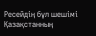Ресейдің бұл шешімі Қазақстанның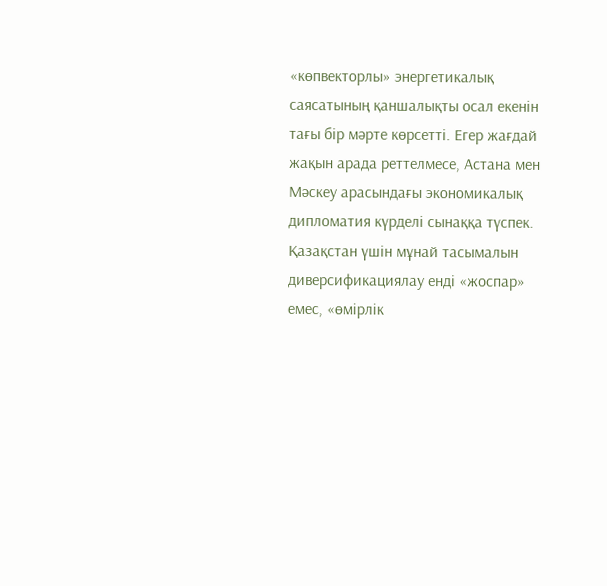«көпвекторлы» энергетикалық саясатының қаншалықты осал екенін тағы бір мәрте көрсетті. Егер жағдай жақын арада реттелмесе, Астана мен Мәскеу арасындағы экономикалық дипломатия күрделі сынаққа түспек. Қазақстан үшін мұнай тасымалын диверсификациялау енді «жоспар» емес, «өмірлік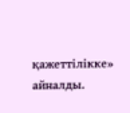қажеттілікке» айналды.